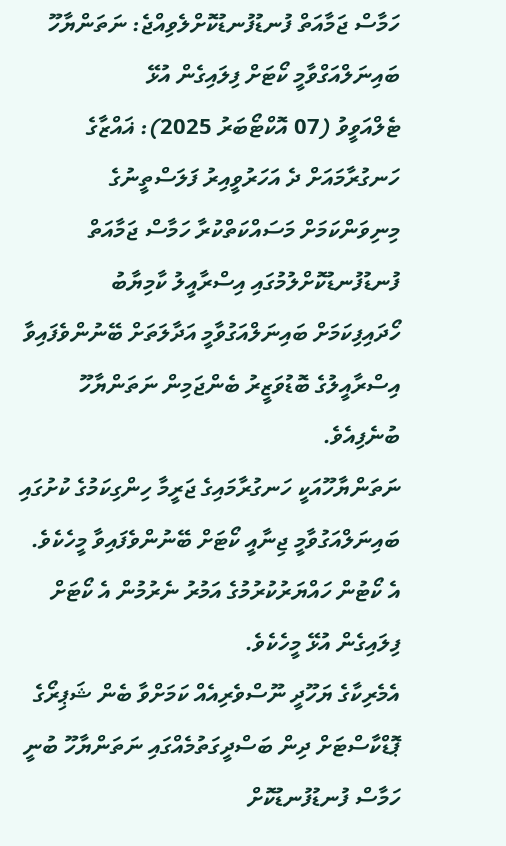ހަމާސް ޖަމާއަތް ފުނޑުފުނޑުކޮށްލެވިއްޖެ: ނަތަންޔާހޫ
ބައިނަލްއަގްވާމީ ކޯޓަށް ފިލައިގެން އުޅޭ
ޓެލްއަވީވު (07 އޮކްޓޯބަރު 2025): ޣައްޒާގެ ހަނގުރާމައަށް ދެ އަހަރުވީއިރު ފަލަސްތީނުގެ މިނިވަންކަމަށް މަސައްކަތްކުރާ ހަމާސް ޖަމާއަތް ފުނޑުފުނޑުކޮށްލުމުގައި އިސްރާއީލު ކާމިޔާބު ހޯދައިފިކަމަށް ބައިނަލްއަގުވާމީ އަދާލަތަށް ބޭނުންވެފައިވާ އިސްރާއީލުގެ ބޮޑުވަޒީރު ބެންޖަމިން ނަތަންޔާހޫ ބުނެފިއެވެ.
ނަތަންޔާހޫއަކީ ހަނގުރާމައިގެ ޖަރީމާ ހިންގިކަމުގެ ކުށުގައި ބައިނަލްއަގުވާމީ ޖިނާއީ ކޯޓަށް ބޭނުންވެފައިވާ މީހެކެވެ. އެ ކޯޓުން ހައްޔަރުކުރުމުގެ އަމުރު ނެރުމުން އެ ކޯޓަށް ފިލައިގެން އުޅޭ މީހެކެވެ.
އެމެރިކާގެ ޔަހޫދީ ނޫސްވެރިއެއް ކަމަށްވާ ބެން ޝަޕިރޯގެ ޕޮޑްކާސްޓަށް ދިން ބަސްދީގަތުމެއްގައި ނަތަންޔާހޫ ބުނީ ހަމާސް ފުނޑުފުނޑުކޮށް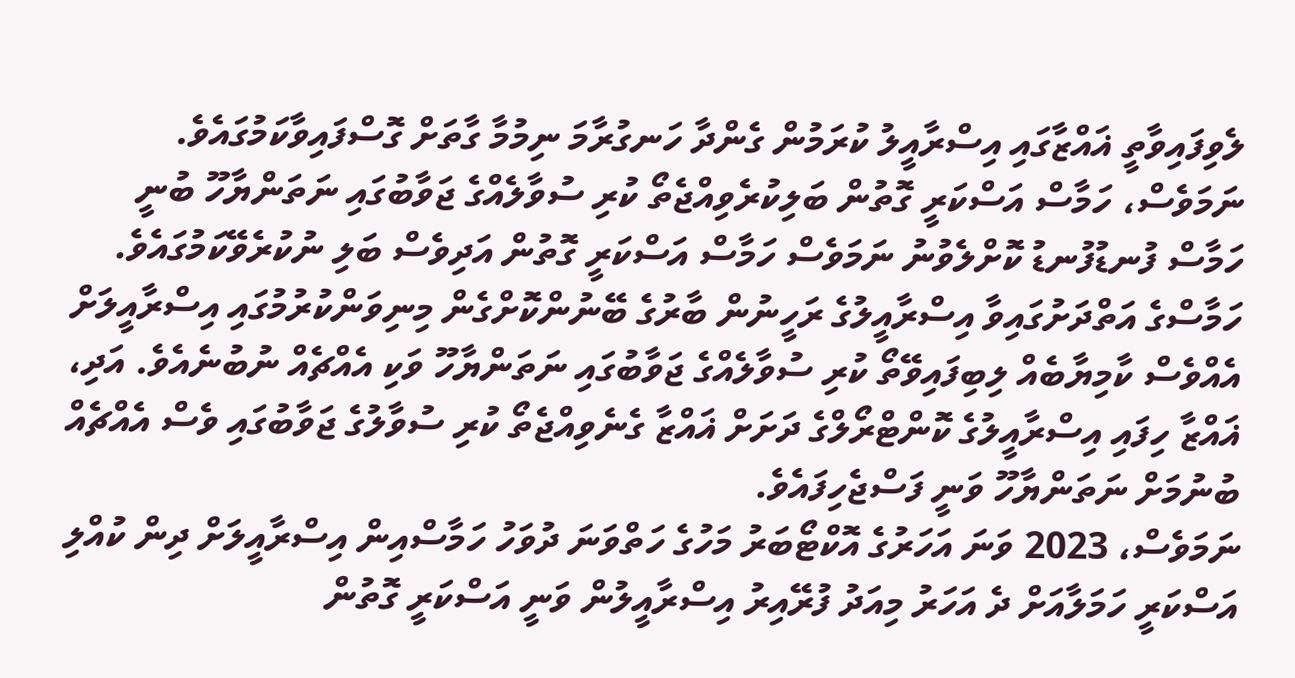ލެވިފައިވާތީ ޣައްޒާގައި އިސްރާއީލު ކުރަމުން ގެންދާ ހަނގުރާމަ ނިމުމާ ގާތަށް ގޮސްފައިވާކަމުގައެވެ.
ނަމަވެސް، ހަމާސް އަސްކަރީ ގޮތުން ބަލިކުރެވިއްޖެތޯ ކުރި ސުވާލެއްގެ ޖަވާބުގައި ނަތަންޔާހޫ ބުނީ ހަމާސް ފުނޑުފުނޑު ކޮށްލެވުނު ނަމަވެސް ހަމާސް އަސްކަރީ ގޮތުން އަދިވެސް ބަލި ނުކުރެވޭކަމުގައެވެ.
ހަމާސްގެ އަތްދަށުގައިވާ އިސްރާއީލުގެ ރަހީނުން ބާރުގެ ބޭނުންކޮށްގެން މިނިވަންކުރުމުގައި އިސްރާއީލަށް އެއްވެސް ކާމިޔާބެއް ލިބިފައިވޭތޯ ކުރި ސުވާލެއްގެ ޖަވާބުގައި ނަތަންޔާހޫ ވަކި އެއްޗެއް ނުބުނެއެވެ. އަދި، ޣައްޒާ ހިފައި އިސްރާއީލުގެ ކޮންޓްރޯލްގެ ދަށަށް ޣައްޒާ ގެނެވިއްޖެތޯ ކުރި ސުވާލުގެ ޖަވާބުގައި ވެސް އެއްޗެއް ބުނުމަށް ނަތަންޔާހޫ ވަނީ ފަސްޖެހިފައެވެ.
ނަމަވެސް، 2023 ވަނަ އަހަރުގެ އޮކްޓޯބަރު މަހުގެ ހަތްވަނަ ދުވަހު ހަމާސްއިން އިސްރާއީލަށް ދިން ކުއްލި އަސްކަރީ ހަމަލާއަށް ދެ އަހަރު މިއަދު ފުރޭއިރު އިސްރާއީލުން ވަނީ އަސްކަރީ ގޮތުން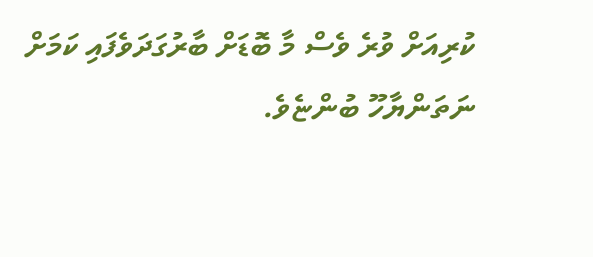ކުރިއަށް ވުރެ ވެސް މާ ބޮޑަށް ބާރުގަދަވެފައި ކަމަށް ނަތަންޔާހޫ ބުންޏެވެ.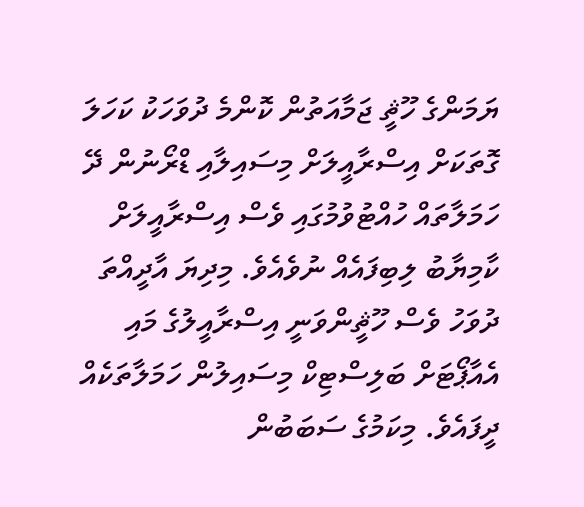ޔަމަންގެ ހޫޘީ ޖަމާއަތުން ކޮންމެ ދުވަހަކު ކަހަލަ ގޮތަކަށް އިސްރާއީލަށް މިސައިލާއި ޑްރޯނުން ދޭ ހަމަލާތައް ހުއްޓުވުމުގައި ވެސް އިސްރާއީލަށް ކާމިޔާބު ލިބިފައެއް ނުވެއެވެ. މިދިޔަ އާދީއްތަ ދުވަހު ވެސް ހޫޘީންވަނީ އިސްރާއީލުގެ މައި އެއާޕޯޓަށް ބަލިސްޓިކް މިސައިލުން ހަމަލާތަކެއް ދީފައެވެ. މިކަމުގެ ސަބަބުން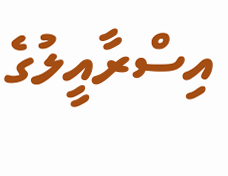އިސްރާއީލުގެ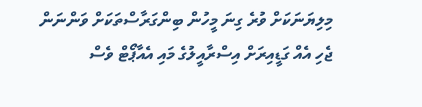މިލިޔަނަކަށް ވުރެ ގިނަ މީހުން ބިންގަރާސްތަކަށް ވަންނަން ޖެހި އެއް ގަޑީއިރަށް އިސްރާއީލުގެ މައި އެއާޕޯޓް ވެސް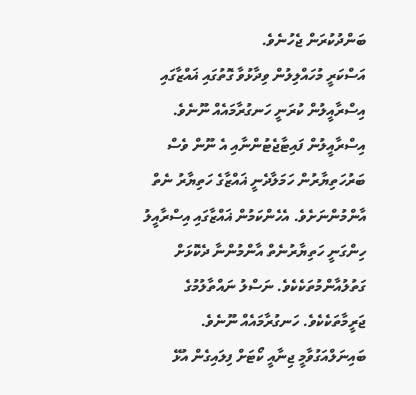ބަންދުކުރަން ޖެހުނެވެ.
އަސްކަރީ މުހައްލިލުން ވިދާޅުވާ ގޮތުގައި ޣައްޒާގައި އިސްރާއީލުން ކުރަނީ ހަނގުރާމައެއް ނޫނެވެ. އިސްރާއީލުން ފައިޓާޖެޓުންނާއި އެ ނޫން ވެސް ބަރުހަތިޔާރުން ހަމަލާދެނީ ޣައްޒާގެ ހަތިޔާރު ނެތް އާންމުންނަށެވެ. އެހެންކަމުން ޣައްޒާގައި އިސްރާއީލު ހިންގަނީ ހަތިޔާރުނެތް އާންމުންނާ ދެކޮޅަށް ގަތުލުއާންމުތަކެކެވެ. ނަސްލު ނައްތާލުމުގެ ޖަރީމާތަކެކެވެ. ހަނގުރާމައެއް ނޫނެވެ.
ބައިނަލްއަގުވާމީ ޖިނާއީ ކޯޓަށް ފިލައިގެން އުޅޭ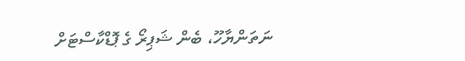ނަތަންޔާހޫ، ބެން ޝަޕިރޯ ގެ ޕޮޑްކާސްޓަށް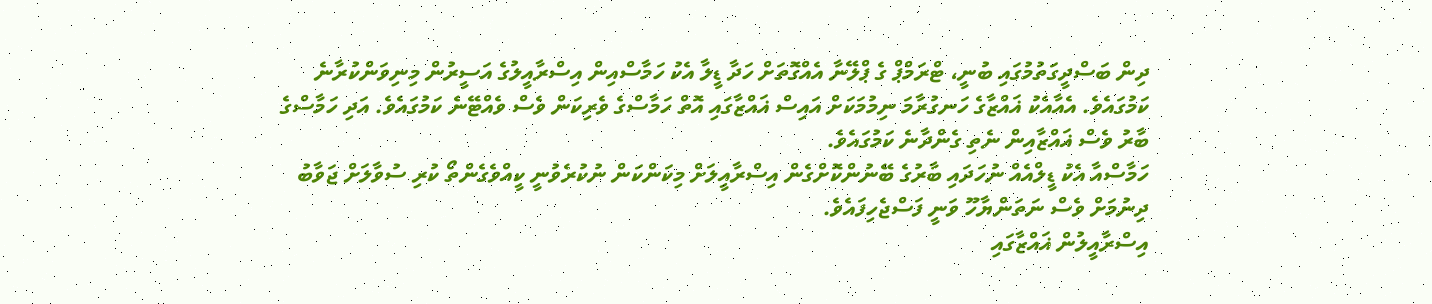ދިން ބަސްދީގަތުމުގައި ބުނީ، ޓްރަމްޕް ގެ ޕްލޭނާ އެއްގޮތަށް ހަދާ ޑީލާ އެކު ހަމާސްއިން އިސްރާއީލުގެ އަސީރުން މިނިވަންކުރާނެ ކަމުގައެވެ. އެއާއެކު ޣައްޒާގެ ހަނގުރާމަ ނިމުމަކަށް އައިސް ޣައްޒާގައި އޮތް ހަމާސްގެ ވެރިކަން ވެސް ވެއްޓޭނެ ކަމުގައެވެ. އަދި ހަމާސްގެ ބާރު ވެސް ޣައްޒާއިން ނެތި ގެންދާނެ ކަމުގައެވެ.
ހަމާސްއާ އެކު ޑީލްއެއް ނުހަދައި ބާރުގެ ބޭނުންކޮށްގެން އިސްރާއީލަށް މިކަންކަން ނުކުރެވުނީ ކީއްވެގެންތޯ ކުރި ސުވާލަށް ޖަވާބު ދިނުމަށް ވެސް ނަތަންޔާހޫ ވަނީ ފަސްޖެހިފައެވެ.
އިސްރާއީލުން ޣައްޒާގައި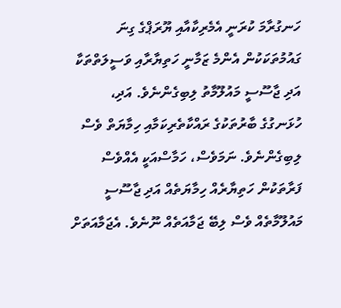ހަނގުރާމަ ކުރަނީ އެމެރިކާއާއި ޔޫރަޕްގެ ގިނަ ގައުމުތަކަކުން އެންމެ ޒަމާނީ ހަތިޔާރާއި ވަސީލަތްތަކާ އަދި ޖާސޫސީ މައުލޫމާތު ލިބިގެންނެވެ. އަދި، ހުޅަނގުގެ ބާރުތަކުގެ ރައްކާތެރިކަމާއި ހިމާޔަތް ވެސް ލިބިގެންނެވެ. ނަމަވެސް، ހަމާސްއަކީ އެއްވެސް ފަރާތަކުން ހަތިޔާރެއް ހިމާޔަތެއް އަދި ޖާސޫސީ މައުލޫމާތެއް ވެސް ލިބޭ ޖަމާއަތެއް ނޫނެވެ. އެޖަމާއަތަށް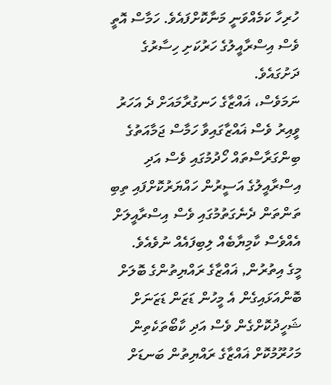ހުރިހާ ކަމެއްވަނީ މަނާކޮށްފައެވެ. ހަމާސް އޮތީ ވެސް އިސްރާއީލުގެ ހަރުކަށި ހިސާރުގެ ދަށުގައެވެ.
ނަމަވެސް، ޣައްޒާގެ ހަނގުރާމައަށް ދެ އަހަރު ވީއިރު ވެސް ޣައްޒާގައިވާ ހަމާސް ޖަމާއަތުގެ ބިންގަރާސްތައް ހޯދުމުގައި ވެސް އަދި އިސްރާއީލުގެ އަސީރުން ހައްޔަރުކޮށްފައި ތިބި ތަންތަން ދެނެގަތުމުގައި ވެސް އިސްރާއީލަށް އެއްވެސް ކާމިޔާބެއް ލިބިފައެއް ނުވެއެވެ.
މީގެ އިތުރުން, ޣައްޒާގެ ރައްޔިތުންގެ ބޮލަށް ބޮންއަޅައިގެން އެ މީހުން ޑަޒަން ޑަޒަނަށް ޝަހީދުކޮށްގެން ވެސް އަދި ކާބޯތަކެތިން މަހުރޫމުކޮށް ޣައްޒާގެ ރައްޔިތުން ބަނޑަށް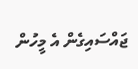ޖައްސައިގެން އެ މީހުން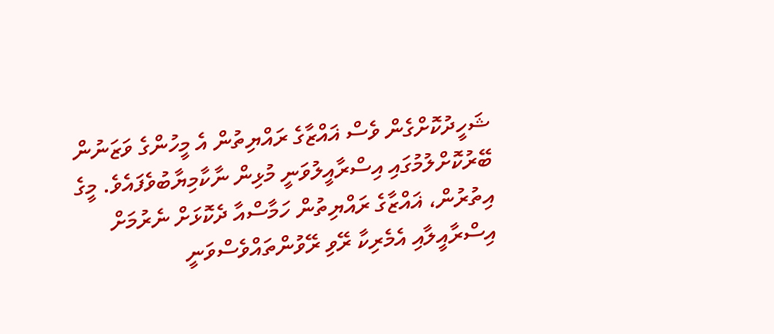ޝަހީދުކޮށްގެން ވެސް ޣައްޒާގެ ރައްޔިތުން އެ މީހުންގެ ވަޒަނުން ބޭރުކޮށްލުމުގައި އިސްރާއީލުވަނީ މުޅިން ނާކާމިޔާބުވެފައެވެ. މީގެ އިތުރުން، ޣައްޒާގެ ރައްޔިތުން ހަމާސްއާ ދެކޮޅަށް ނެރުމަށް އިސްރާއީލާއި އެމެރިކާ ރޭވި ރޭވުންތައްވެސްވަނީ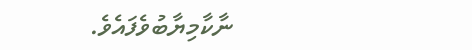ނާކާމިޔާބުވެފައެވެ.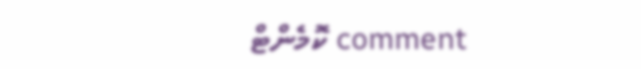comment ކޮމެންޓް